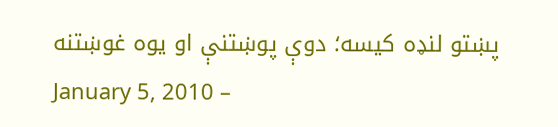پښتو لنډه کیسه؛ دوې پوښتنې او یوه غوښتنه
January 5, 2010 –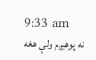9:33 am
نه پوهیږم ولې هغه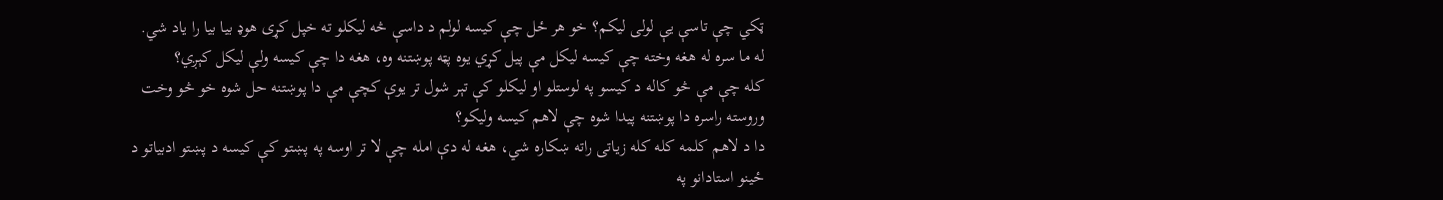ټکي چې تاسې یې لولی لیکم؟ خو هر ځل چې کیسه لولم د داسې څه لیکلو ته خپل کړی هوډ بیا بیا را یاد شي.
له ما سره له هغه وخته چې کیسه لیکل مې پیل کړي یوه پټه پوښتنه وه، هغه دا چې کیسه ولې لیکل کېږي؟
کله چې مې څو کاله د کیسو په لوستلو او لیکلو کې تېر شول تر یوې کچې مې دا پوښتنه حل شوه خو څو وخت وروسته راسره دا پوښتنه پیدا شوه چې لاهم کیسه ولیکو؟
دا د لاهم کلمه کله کله زیاتی راته ښکاره شي، هغه له دې امله چې لا تر اوسه په پښتو کې کیسه د پښتو ادبیاتو د ځینو استادانو په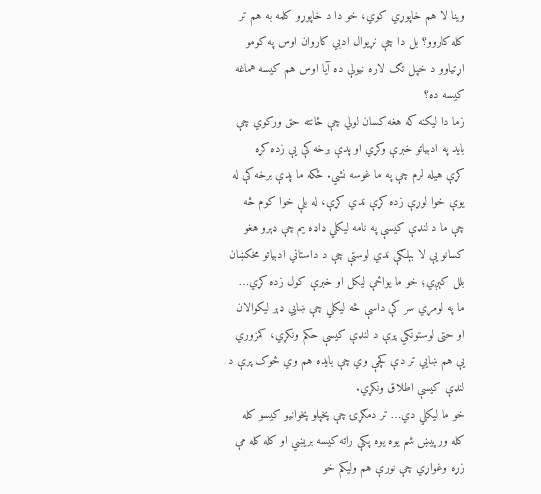وینا لا هم خاپوړي کوي، خو دا د خاپوړو کلمه به هم تر کله کاروو؟ بل دا چې نړیوال ادبي کاروان اوس په کومو اړتیاوو د خپل تګ لاره نیولې ده آیا اوس هم کیسه هماغه کیسه ده؟
زما دا لیکنه که هغه کسان لولي چې ځانته حق ورکوي چې باید په ادبیاتو خبرې وکړي او پدې برخه کې یې زده کړه کړې هیله لرم چې په ما غوسه نشي. ځکه ما پدې برخه کې له یوې خوا لوړې زده کړې ندي کړې، له بلې خوا کوم څه چې ما د لنډې کیسې په نامه لیکلي ډاډه یم چې ډېرو هغو کسانو یې لا بېلګې ندي لوستې چې د داستاني ادبیاتو مخکښان بلل کېږي؛ خو ما یواځې لیکل او خبرې کول زده کړي…
ما په لومړي سر کې داسې څه لیکلي چې ښايي ډېر لیکوالان او حتی لوستونکي پرې د لنډې کیسې حکم ونکړي، کمزوري یې هم ښايي تر دې کچې وي چې بایده هم وي څوک پرې د لنډې کیسې اطلاق ونکړي.
خو ما لیکلي دي… تر دمګړۍ چې پخپلو پخوانیو کیسو کله کله ورپیښ شم یوه یوه پکې راته کیسه بریښي او کله کله مې زړه وغواړي چې نورې هم ولیکم خو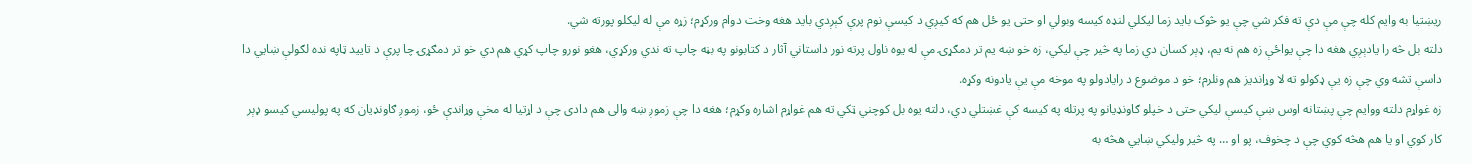ریښتیا به وایم کله چې مې دې ته فکر شي چې یو څوک باید زما لیکلي لنډه کیسه وبولي او حتی یو ځل هم که کیږي د کیسې نوم پرې کېږدي باید هغه وخت دوام ورکړم؛ زړه مې له لیکلو پورته شي.
دلته بل څه را یادېږي هغه دا چې یواځې زه هم نه یم، ډېر کسان دي زما په څیر چې لیکي، زه خو ښه یم تر دمګړۍ مې له یوه ناول پرته نور داستاني آثار د کتابونو په بڼه چاپ ته ندي ورکړي، هغو نورو چاپ کړي هم دي خو تر دمګړۍ چا پرې د تایید ټاپه نده لګولې ښايي دا داسې تشه وي چې زه یې ډکولو ته لا وړاندیز هم ونلرم؛ خو د موضوع د رایادولو په موخه مې یې یادونه وکړه.
زه غواړم دلته ووایم چې پښتانه اوس ښې کیسې لیکي حتی د خپلو ګاونډیانو په پرتله په کیسه کې غښتلي دي، دلته یوه بل کوچني ټکي ته هم غواړم اشاره وکړم؛ هغه دا چې زموږ ښه والی هم دادی چې د اړتیا له مخې وړاندې ځو، زموږ ګاونډیان که په پولیسي کیسو ډېر کار کوي او یا هم هڅه کوي چې د چخوف، پو او … په څیر ولیکي ښايي هڅه به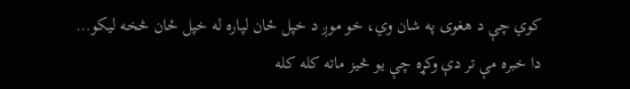کوي چې د هغوی په شان وي، خو موږ د خپل ځان لپاره له خپل ځان څخه لیکو…
دا خبره مې تر دې وکړه چې یو څیز ماته کله کله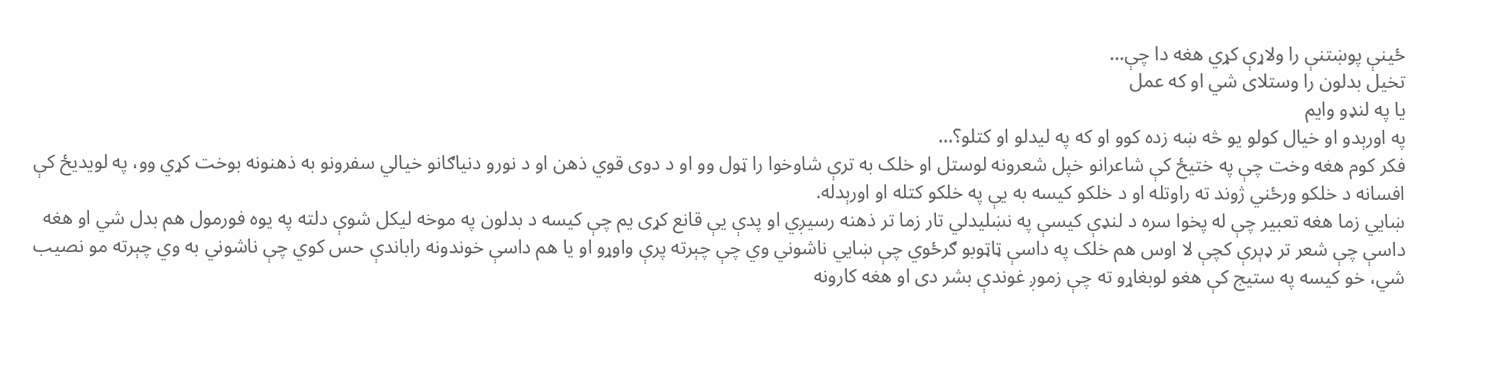ځینې پوښتنې را ولاړې کړي هغه دا چې…
تخیل بدلون را وستلای شي او که عمل
یا په لنډو وایم
په اورېدو او خیال کولو یو څه ښه زده کوو او که په لیدلو او کتلو؟…
فکر کوم هغه وخت چې په ختیځ کې شاعرانو خپل شعرونه لوستل او خلک به ترې شاوخوا را ټول وو او د دوی قوي ذهن او د نورو دنیاګانو خیالي سفرونو به ذهنونه بوخت کړي وو، په لویدیځ کې افسانه د خلکو ورځني ژوند ته راوتله او د خلکو کیسه به یې په خلکو کتله او اورېدله.
ښايي زما هغه تعبیر چې له پخوا سره د لنډې کیسې په نښلیدلي تار زما تر ذهنه رسيږي او پدې یې قانع کړی یم چې کیسه د بدلون په موخه لیکل شوې دلته په یوه فورمول هم بدل شي او هغه داسې چې شعر تر ډېرې کچې لا اوس هم خلک په داسې ټاټوبو ګرځوي چې ښايي ناشوني وي چې چېرته پرې واوړو او یا هم داسې خوندونه راباندې حس کوي چې ناشوني به وي چېرته مو نصیب شي، خو کیسه په ستیج کې هغو لوبغاړو ته چې زموږ غوندې بشر دی او هغه کارونه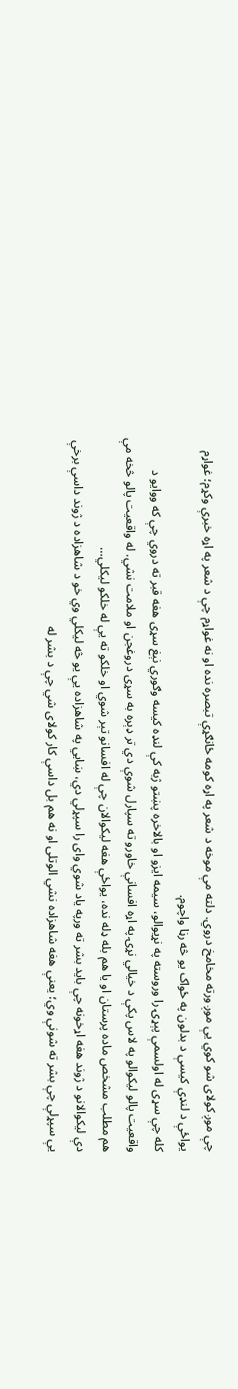چې موږ کولای شو کوي یې موږ ورته مخامخ دروي. دلته مې موخه د شعر په اړه کومه ځانګړې تبصره نده او نه غواړم چې د شعر په اړه خبرې وکړم؛ غواړم یواځې د لنډې کیسې د بدلون په ځواک یو څه رڼا واچوم.
کله چې سړی له اولسمې پېړۍ را وروسته په نړیوالو، سیمه ایزو او بالاخره پښتو ژبه کې لنډه کیسه وګوري نېغ سړی هغه قبر ته دروي چې که ووایو د واقعیت پالو لیکوالو په لاس پکې د خیالي نړۍ په اړه افسانې خاورو ته سپارل شوې دي تر ډېره به سړی دروغجن او ملامت نشي. له واقعیت پالو څخه مې هم مطلب مشخص ماده پرستان او یا هم بله ډله نده، یواځې هغه لیکوالان چې له افسانو تېر شوي او خلکو ته یې له خلکو لیکلي…
دې لیکوالانو د ژوند هغه اړخونه چې باید بشر ته ورپه یاد شوي وای را سپړلي دي، ښايي په شاهزاده یې یو څه لیکلي وي خو د شاهزاده د ژوند داسې برخې یې سپړلې چې بشر ته شونې وي؛ یعنې هغه شاهزاده نشي الوتلی او نه هم بل داسې کار کولای شي چې د بشر له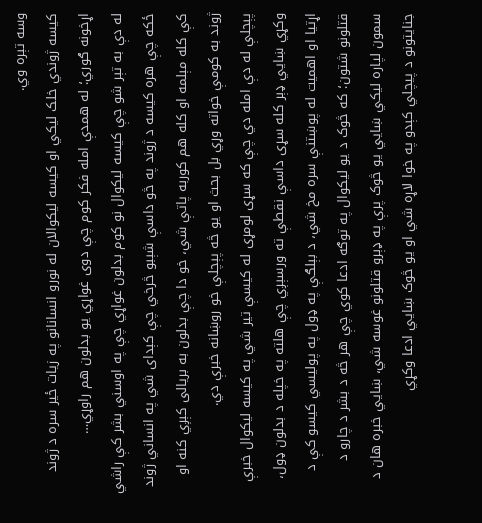وسه تېره وي.
کیسه ژوندي خلک لیکي او کیسه لیکوالان له نورو انسانانو په زیات ځیر سره د ژوند اړخونه ګوري؛ له همدې امله فکر کوم چې دوی غواړي یو بدلون هم راوړي…
له دې به تېر شو چې کیسه لیکوال نو کوم بدلون غواړي چې په اوسني بشر کې راشي ځکه چې هره کیسه د ژوند په څو داسې شېبو څرخي چې کېدای شي په انساني ژوند کې کله مېلمه او کله هم کوربه پاتې شي، خو دا چې بدلون به بریالی کېږي کنه او ژوند به کومې خواته وړي بل بحث او یو څه پېچلې خو روښانه خبرې دي.
پېچلې له دې امله دي چې که سړی لومړی له کیسې تیر شي په کیسه لیکوال خبرې وکړي ښايي ډېر کله سړی داسې نقطې ته ورسېږي چې هلته په خپله د بدلون ډول، اړتیا او اهمیت له پوښتنې سره مخ شي، د بېلګې په ډول په پولیسي کیسو کې د قتلونو شتون؛ که څوک د یو لیکوال په توګه ادعا کوي چې هر څه د بشر د چارو د سمون لپاره لیکي ښايي یو څوک پرې په ډېرو قتلونو غوسه شي، ښايي خبره هان د جنایتونو د پیچلي کېدو په خوا لاړه شي او یو څوک ښايي ادعا وکړي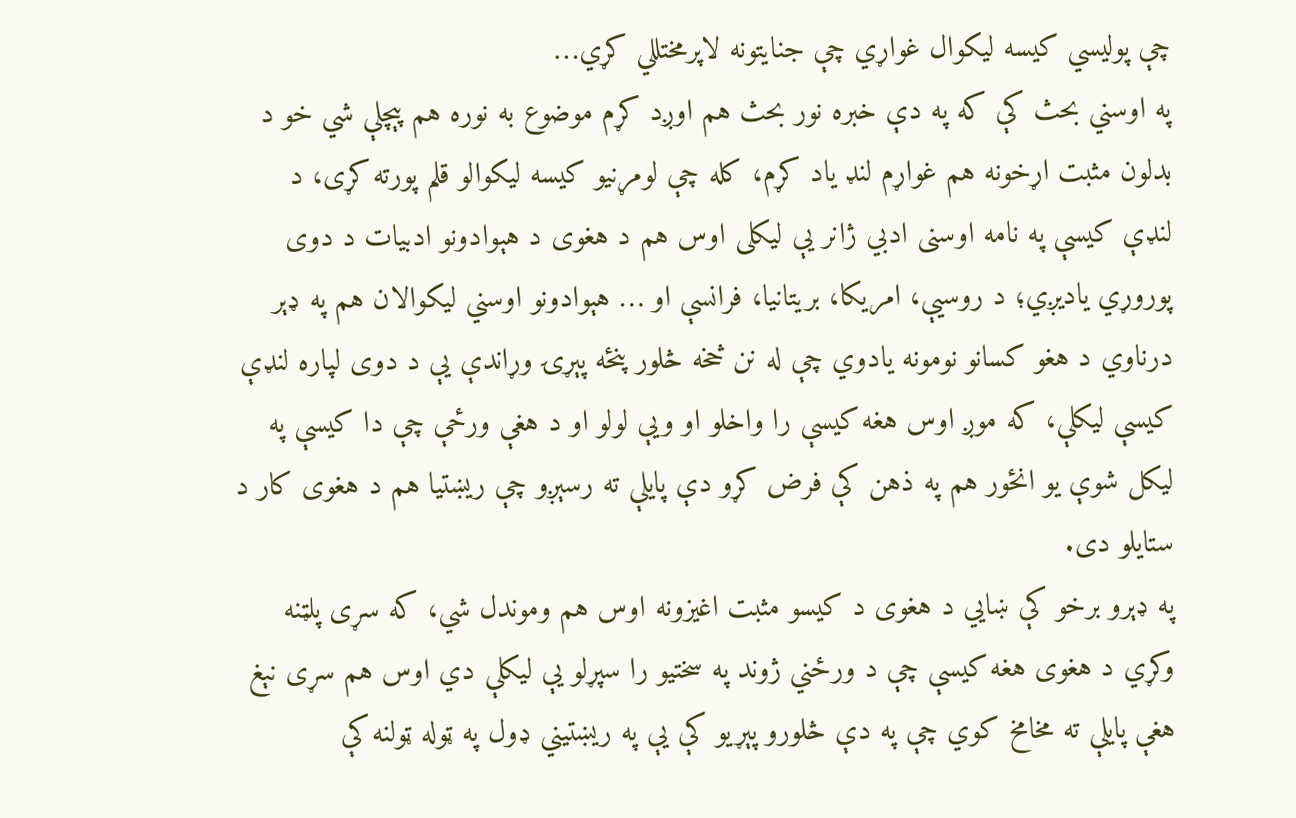چې پولیسي کیسه لیکوال غواړي چې جنایتونه لاپرمختللي کړي…
په اوسني بحث کې که په دې خبره نور بحث هم اوږد کړم موضوع به نوره هم پېچلې شي خو د بدلون مثبت اړخونه هم غواړم لنډ یاد کړم، کله چې لومړنیو کیسه لیکوالو قلم پورته کړی، د لنډې کیسې په نامه اوسنی ادبي ژانر یې لیکلی اوس هم د هغوی د هېوادونو ادبیات د دوی پوروړي یادیږي؛ د روسیې، امریکا، بریتانیا، فرانسې او … هېوادونو اوسني لیکوالان هم په ډېر درناوي د هغو کسانو نومونه یادوي چې له نن څخه څلور پنځه پېړۍ وړاندې یې د دوی لپاره لنډې کیسې لیکلې، که موږ اوس هغه کیسې را واخلو او ویې لولو او د هغې ورځې چې دا کیسې په لیکل شوې یو انځور هم په ذهن کې فرض کړو دې پایلې ته رسېږو چې ریښتیا هم د هغوی کار د ستایلو دی.
په ډېرو برخو کې ښايي د هغوی د کیسو مثبت اغیزونه اوس هم وموندل شي، که سړی پلټنه وکړي د هغوی هغه کیسې چې د ورځني ژوند په سختیو را سپړلو یې لیکلې دي اوس هم سړی نېغ هغې پایلې ته مخامخ کوي چې په دې څلورو پېړیو کې یې په ریښتيني ډول په ټوله ټولنه کې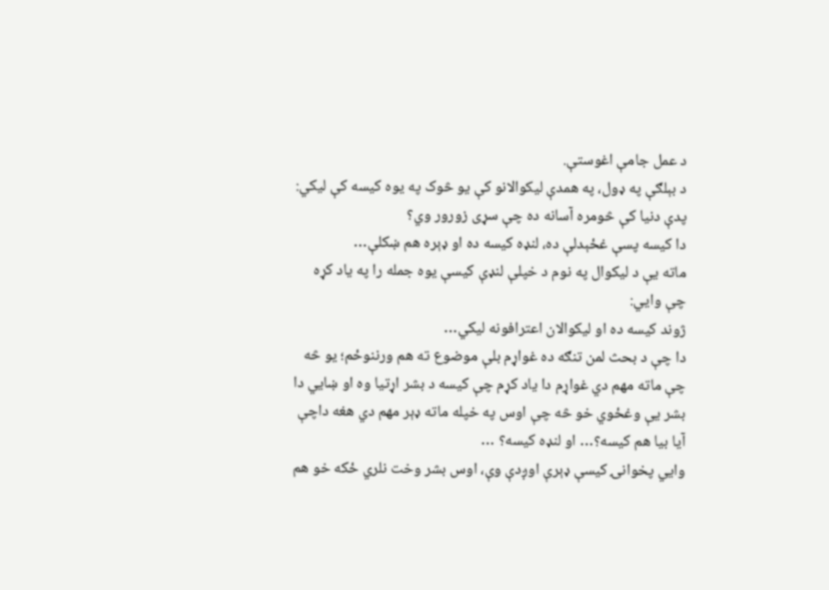د عمل جامې اغوستې.
د بېلګې په ډول، په همدې لیکوالانو کې یو څوک په یوه کیسه کې لیکي:
پدې دنیا کې څومره آسانه ده چې سړی زورور وي؟
دا کیسه پسې غځېدلې ده، لنډه کیسه ده او ډېره هم ښکلې…
ماته یې د لیکوال په نوم د خپلې لنډې کیسې یوه جمله را په یاد کړه چې وایي:
ژوند کیسه ده او لیکوالان اعترافونه لیکي…
دا چې د بحث لمن تنګه ده غواړم بلې موضوع ته هم ورننوځم؛ یو څه چې ماته مهم دي غواړم دا یاد کړم چې کیسه د بشر اړتیا وه او ښايي دا بشر یې وغځوي خو څه چې اوس په خپله ماته ډېر مهم دي هغه داچې آیا بیا هم کیسه؟… او لنډه کیسه؟ …
وايي پخوانۍ کیسې ډېرې اوږدې وې، اوس بشر وخت نلري ځکه خو هم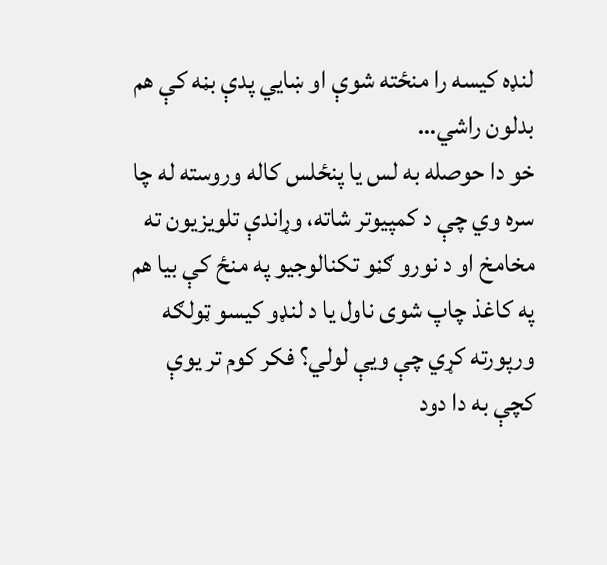لنډه کیسه را منځته شوې او ښايي پدې بڼه کې هم بدلون راشي…
خو دا حوصله به لس یا پنځلس کاله وروسته له چا سره وي چې د کمپیوتر شاته، وړاندې تلویزیون ته مخامخ او د نورو ګڼو تکنالوجیو په منځ کې بیا هم په کاغذ چاپ شوی ناول یا د لنډو کیسو ټولګه ورپورته کړي چې ویې لولي؟ فکر کوم تر یوې کچې به دا دود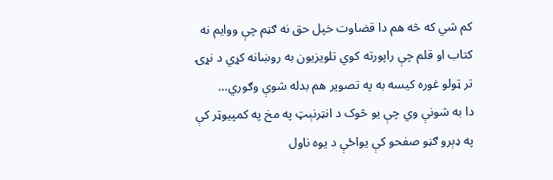کم شي که څه هم دا قضاوت خپل حق نه ګڼم چې ووایم نه کتاب او قلم چې راپورته کوي تلویزیون به روښانه کړي د نړۍ تر ټولو غوره کیسه به په تصویر هم بدله شوې وګوري…
دا به شونې وي چې یو څوک د انټرنېټ په مخ په کمپیوټر کې په ډېرو ګڼو صفحو کې یواځې د یوه ناول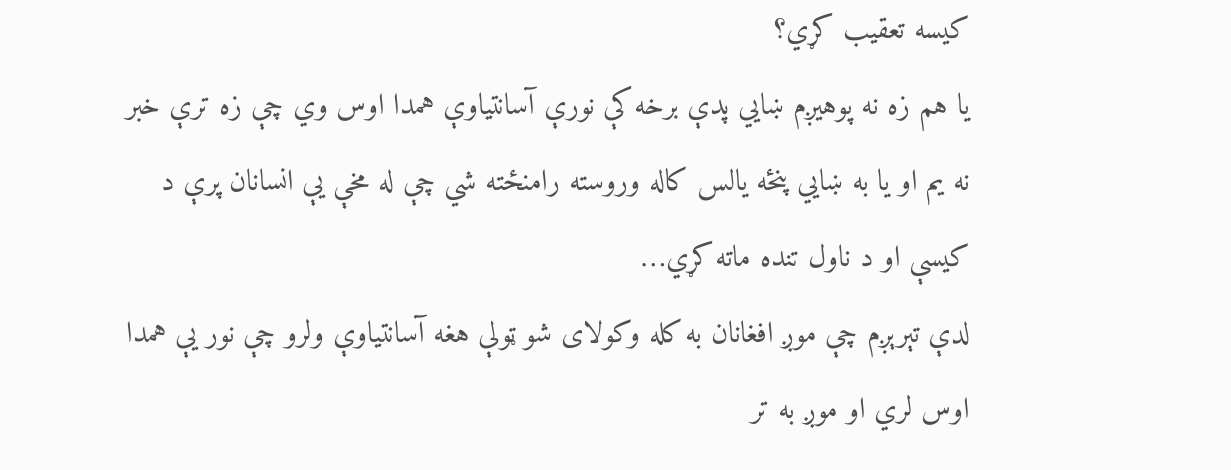کیسه تعقیب کړي؟
یا هم زه نه پوهیږم ښايي پدې برخه کې نورې آسانتیاوې همدا اوس وي چې زه ترې خبر نه یم او یا به ښايي پنځه یالس کاله وروسته رامنځته شي چې له مخې یې انسانان پرې د کیسې او د ناول تنده ماته کړي…
لدې تېرېږم چې موږ افغانان به کله وکولای شو ټولې هغه آسانتیاوې ولرو چې نور یې همدا اوس لري او موږ به تر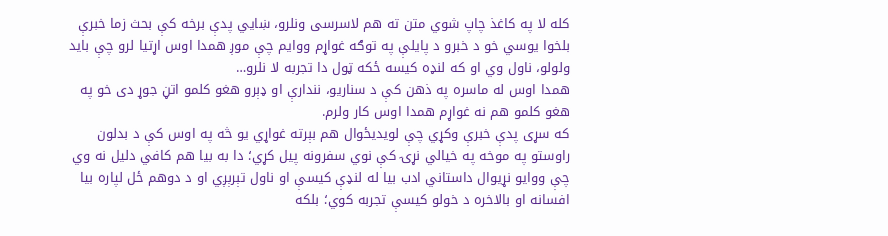کله لا په کاغذ چاپ شوي متن ته هم لاسرسی ونلرو، ښايي پدې برخه کې بحث زما خبرې بلخوا یوسي خو د خبرو د پایلې په توګه غواړم ووایم چې موږ همدا اوس اړتیا لرو چې باید ولولو، ناول وي او که لنډه کیسه ځکه ټول دا تجربه لا نلرو…
همدا اوس له ماسره په ذهن کې د سناریو، نندارې او ډېرو هغو کلمو اتڼ جوړ دی خو په هغو کلمو هم نه غواړم همدا اوس کار ولرم.
که سړی پدې خبرې وکړي چې لویدیځوال هم بېرته غواړي یو څه په اوس کې د بدلون راوستو په موخه په خیالي نړۍ کې نوي سفرونه پیل کړي؛ دا به بیا هم کافي دليل نه وي چې ووایو نړیوال داستاني ادب بیا له لنډې کیسې او ناول تېرېږي او د دوهم ځل لپاره بیا افسانه او بالاخره د خولو کیسې تجربه کوي؛ بلکه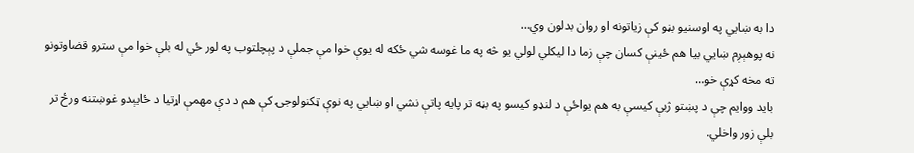دا به ښايي په اوسنیو بڼو کې زیاتونه او روان بدلون وي…
نه پوهېږم ښايي بیا هم ځینې کسان چې زما دا لیکلي لولي یو څه په ما غوسه شي ځکه له یوې خوا مې جملې د پېچلتوب په لور ځي له بلې خوا مې سترو قضاوتونو ته مخه کړې خو…
باید ووایم چې د پښتو ژبې کیسې به هم یواځې د لنډو کیسو په بڼه تر پایه پاتې نشي او ښايي په نوې ټکنولوجۍ کې هم د دې مهمې اړتیا د ځایېدو غوښتنه ورځ تر بلې زور واخلي.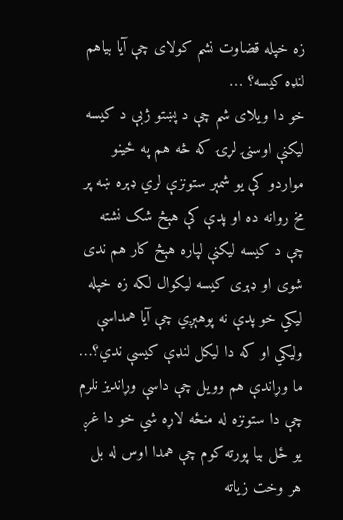زه خپله قضاوت نشم کولای چې آیا بیاهم لنډه کیسه؟ …
خو دا ویلای شم چې د پښتو ژبې د کیسه لیکنې اوسنۍ لړۍ که څه هم په ځینو مواردو کې یو شمېر ستونزې لري ډېره ښه پر مخ روانه ده او پدې کې هېڅ شک نشته چې د کیسه لیکنې لپاره هېڅ کار هم ندی شوی او ډېری کیسه لیکوال لکه زه خپله لیکي خو پدې نه پوهېږي چې آیا همداسې ولیکي او که دا لیکل لنډې کیسې ندي؟…
ما وړاندې هم وویل چې داسې وړاندیز نلرم چې دا ستونزه له منځه لاړه شي خو دا غږ یو ځل بیا پورته کوم چې همدا اوس له بل هر وخت زیاته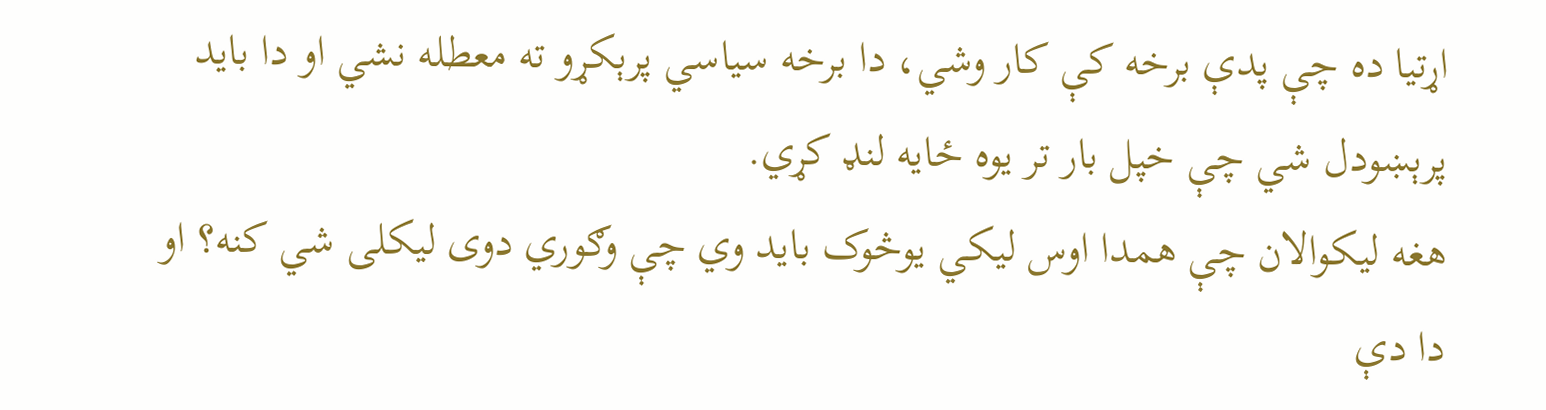اړتیا ده چې پدې برخه کې کار وشي، دا برخه سیاسي پرېکړو ته معطله نشي او دا باید پرېښودل شي چې خپل بار تر یوه ځایه لنډ کړي.
هغه لیکوالان چې همدا اوس لیکي یوڅوک باید وي چې وګوري دوی لیکلی شي کنه؟ او دا دې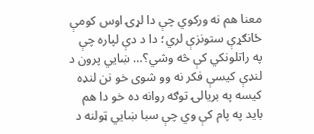معنا هم نه ورکوي چې دا لړۍ اوس کومې ځانګړې ستونزې لري؛ دا د دې لپاره چې په راتلونکي کې څه وشي؟… ښايي پرون د لنډې کیسې فکر نه وو شوی خو نن لنډه کیسه په بریالۍ توګه روانه ده خو دا هم باید په پام کې وي چې سبا ښايي ټولنه د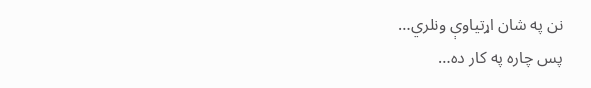نن په شان اړتیاوې ونلري…
پس چاره په کار ده…